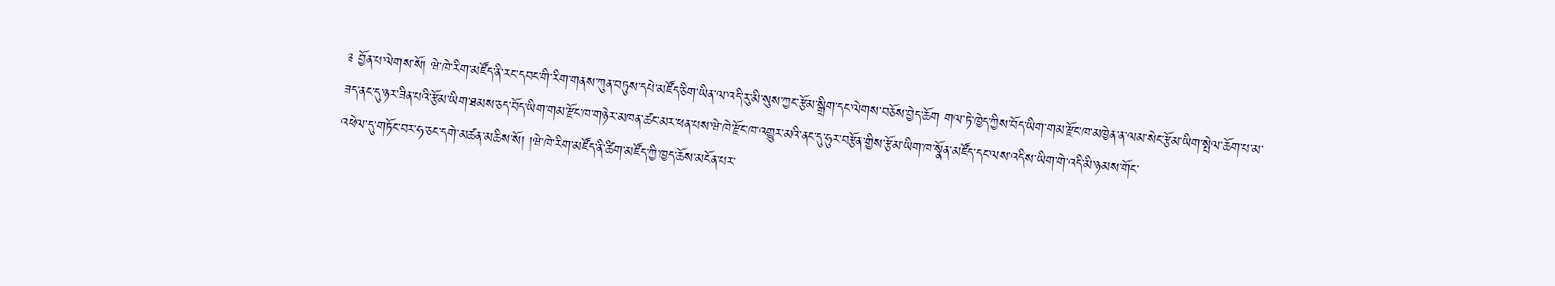༉ བྱོན་པ་ལེགས་སོ། ཝེ་ཁེ་རིག་མཛོད་ནི་རང་དབང་གི་རིག་གནས་ཀུན་བཏུས་དཔེ་མཛོད་ཅིག་ཡིན་ལ་འདི་རུ་མི་སུས་ཀྱང་རྩོམ་སྒྲིག་དང་ལེགས་བཅོས་བྱེད་ཆོག གལ་ཏེ་ཁྱེད་ཀྱིས་བོད་ཡིག་གམ་རྫོང་ཁ་མཁྱེན་ན་ལམ་སེང་རྩོམ་ཡིག་སྤེལ་ཆོག་པ་མ་
ཟད་ནང་དུ་ཉར་ཟིན་པའི་རྩོམ་ཡིག་ཐམས་ཅད་བོད་ཡིག་གམ་རྫོང་ཁ་གཉེར་མཁན་ཚང་མར་ཕན་པས་ཝེ་ཁེ་རྫོང་ཁ་འགྱུར་མའི་ནང་དུ་ཧུར་བརྩོན་གྱིས་རྩོམ་ཡིག་ཁ་སྣོན་མཛོད་དང་ལས་འདིས་ཡིག་གེ་འདི་མི་ཉམས་གོང་
འཕེལ་དུ་གཏོང་བར་ཧ་ཅང་དགེ་མཚན་མཆིས་སོ། །ཝེ་ཁེ་རིག་མཛོད་ནི་ཚིག་མཛོད་ཀྱི་ཁྱད་ཆོས་མངོན་པར་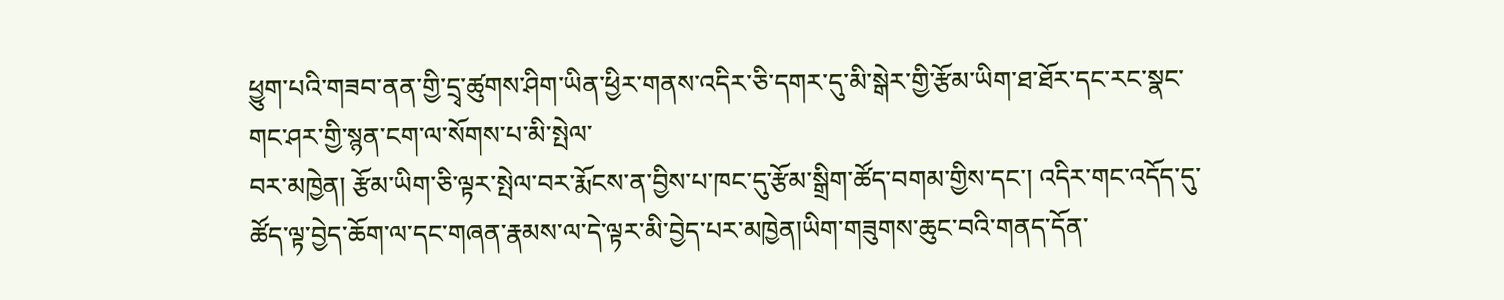ཕྱུག་པའི་གཟབ་ནན་གྱི་དྲྭ་ཚུགས་ཤིག་ཡིན་ཕྱིར་གནས་འདིར་ཅི་དགར་དུ་མི་སྒེར་གྱི་རྩོམ་ཡིག་ཐ་ཐོར་དང་རང་སྣང་གང་ཤར་གྱི་སྙན་ངག་ལ་སོགས་པ་མི་སྤེལ་
བར་མཁྱེན། རྩོམ་ཡིག་ཅི་ལྟར་སྤེལ་བར་རྨོངས་ན་བྱིས་པ་ཁང་དུ་རྩོམ་སྒྲིག་ཚོད་བགམ་གྱིས་དང་། འདིར་གང་འདོད་དུ་ཚོད་ལྟ་བྱེད་ཆོག་ལ་དང་གཞན་རྣམས་ལ་དེ་ལྟར་མི་བྱེད་པར་མཁྱེན།ཡིག་གཟུགས་ཆུང་བའི་གནད་དོན་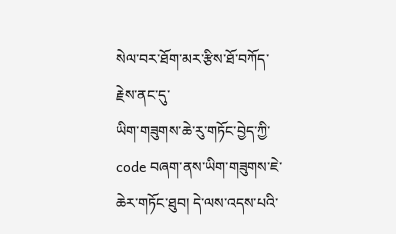སེལ་བར་ཐོག་མར་རྩིས་ཐོ་བཀོད་རྗེས་ནང་དུ་
ཡིག་གཟུགས་ཆེ་རུ་གཏོང་བྱེད་ཀྱི་ code བཞག་ནས་ཡིག་གཟུགས་ཇེ་ཆེར་གཏོང་ཐུབ། དེ་ལས་འདས་པའི་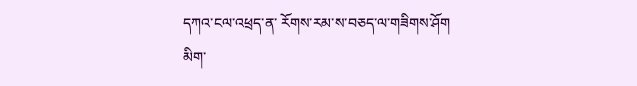དཀའ་ངལ་འཕྲད་ན་ རོགས་རམ་ས་བཅད་ལ་གཟིགས་ཤོག
མིག་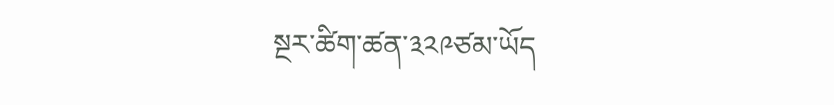སྔར་ཚིག་ཚན་༣༢༩ཙམ་ཡོད